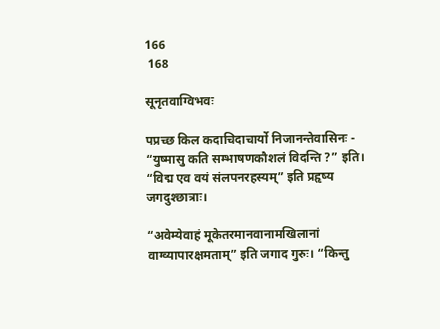166
 168

सूनृतवाग्विभवः

पप्रच्छ किल कदाचिदाचार्यो निजानन्तेवासिनः - “युष्मासु कति सम्भाषणकौशलं विदन्ति ?” इति। “विद्म एव वयं संलपनरहस्यम्” इति प्रहृष्य जगदुश्छात्राः।

“अवेम्येवाहं मूकेतरमानवानामखिलानां वाग्व्यापारक्षमताम्” इति जगाद गुरुः। “किन्तु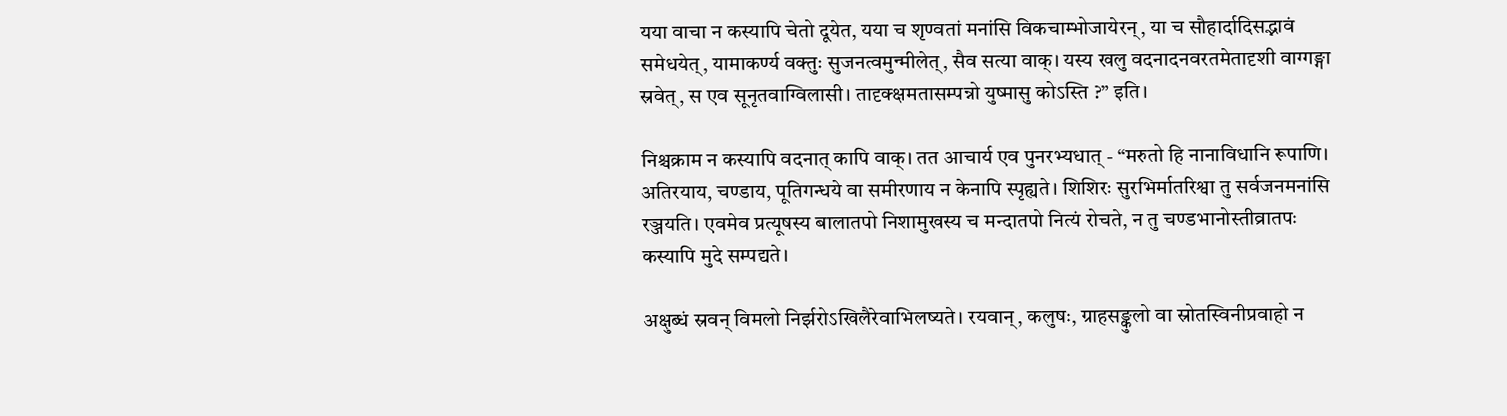यया वाचा न कस्यापि चेतो दूयेत, यया च शृण्वतां मनांसि विकचाम्भोजायेरन्, या च सौहार्दादिसद्भावं समेधयेत्, यामाकर्ण्य वक्तुः सुजनत्वमुन्मीलेत्, सैव सत्या वाक्। यस्य खलु वदनादनवरतमेतादृशी वाग्गङ्गा स्रवेत्, स एव सूनृतवाग्विलासी। तादृक्क्षमतासम्पन्नो युष्मासु कोऽस्ति ?” इति।

निश्चक्राम न कस्यापि वदनात् कापि वाक्। तत आचार्य एव पुनरभ्यधात् - “मरुतो हि नानाविधानि रूपाणि। अतिरयाय, चण्डाय, पूतिगन्धये वा समीरणाय न केनापि स्पृह्यते। शिशिरः सुरभिर्मातरिश्वा तु सर्वजनमनांसि रञ्जयति। एवमेव प्रत्यूषस्य बालातपो निशामुखस्य च मन्दातपो नित्यं रोचते, न तु चण्डभानोस्तीव्रातपः कस्यापि मुदे सम्पद्यते।

अक्षुब्धं स्रवन् विमलो निर्झरोऽखिलैरेवाभिलष्यते। रयवान्, कलुषः, ग्राहसङ्कुलो वा स्रोतस्विनीप्रवाहो न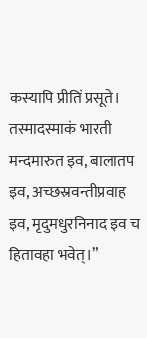कस्यापि प्रीतिं प्रसूते। तस्मादस्माकं भारती मन्दमारुत इव, बालातप इव, अच्छस्रवन्तीप्रवाह इव, मृदुमधुरनिनाद इव च हितावहा भवेत्।”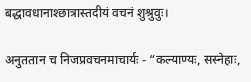बद्धावधानाश्छात्रास्तदीयं वचनं शुश्रुवुः।

अनुततान च निजप्रवचनमाचार्यः - “कल्याण्यः, सस्नेहाः,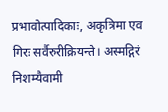प्रभावोत्पादिकाः, अकृत्रिमा एव गिरः सर्वैरुरीक्रियन्ते। अस्मद्गिरं निशम्यैवामी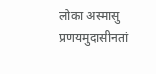लोका अस्मासु प्रणयमुदासीनतां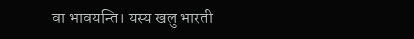वा भावयन्ति। यस्य खलु भारती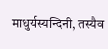माधुर्यस्यन्दिनी, तस्यैव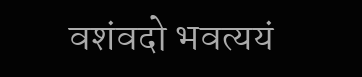वशंवदो भवत्ययं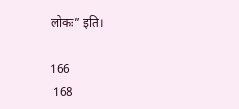लोकः” इति।

166
 168